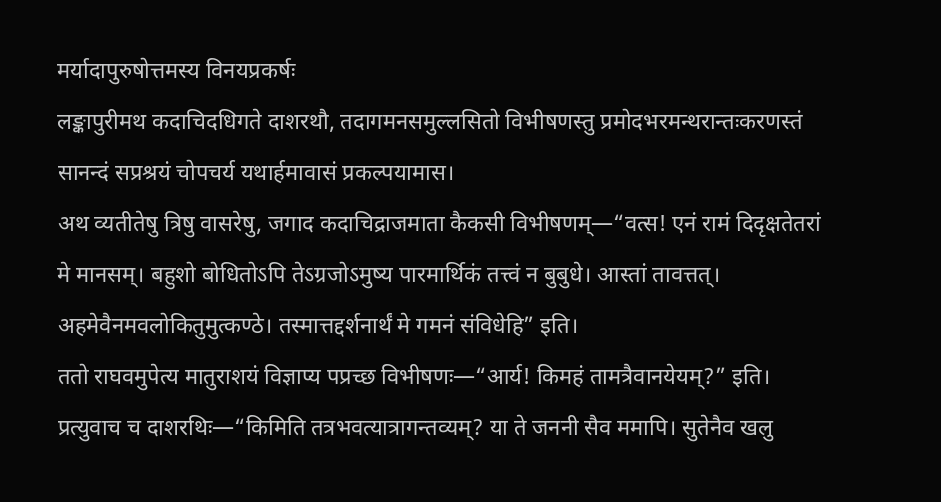मर्यादापुरुषोत्तमस्य विनयप्रकर्षः
लङ्कापुरीमथ कदाचिदधिगते दाशरथौ, तदागमनसमुल्लसितो विभीषणस्तु प्रमोदभरमन्थरान्तःकरणस्तं सानन्दं सप्रश्रयं चोपचर्य यथार्हमावासं प्रकल्पयामास।
अथ व्यतीतेषु त्रिषु वासरेषु, जगाद कदाचिद्राजमाता कैकसी विभीषणम्—“वत्स! एनं रामं दिदृक्षतेतरां मे मानसम्। बहुशो बोधितोऽपि तेऽग्रजोऽमुष्य पारमार्थिकं तत्त्वं न बुबुधे। आस्तां तावत्तत्। अहमेवैनमवलोकितुमुत्कण्ठे। तस्मात्तद्दर्शनार्थं मे गमनं संविधेहि” इति।
ततो राघवमुपेत्य मातुराशयं विज्ञाप्य पप्रच्छ विभीषणः—“आर्य! किमहं तामत्रैवानयेयम्?” इति।
प्रत्युवाच च दाशरथिः—“किमिति तत्रभवत्यात्रागन्तव्यम्? या ते जननी सैव ममापि। सुतेनैव खलु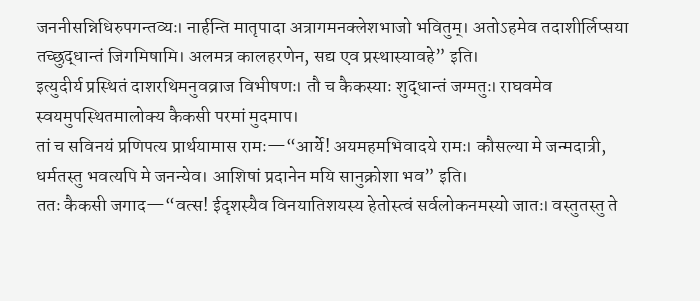जननीसन्निधिरुपगन्तव्यः। नार्हन्ति मातृपादा अत्रागमनक्लेशभाजो भवितुम्। अतोऽहमेव तदाशीर्लिप्सया तच्छुद्धान्तं जिगमिषामि। अलमत्र कालहरणेन, सद्य एव प्रस्थास्यावहे” इति।
इत्युदीर्य प्रस्थितं दाशरथिमनुवव्राज विभीषणः। तौ च कैकस्याः शुद्धान्तं जग्मतुः। राघवमेव स्वयमुपस्थितमालोक्य कैकसी परमां मुदमाप।
तां च सविनयं प्रणिपत्य प्रार्थयामास रामः—“आर्ये! अयमहमभिवादये रामः। कौसल्या मे जन्मदात्री, धर्मतस्तु भवत्यपि मे जनन्येव। आशिषां प्रदानेन मयि सानुक्रोशा भव” इति।
ततः कैकसी जगाद—“वत्स! ईदृशस्यैव विनयातिशयस्य हेतोस्त्वं सर्वलोकनमस्यो जातः। वस्तुतस्तु ते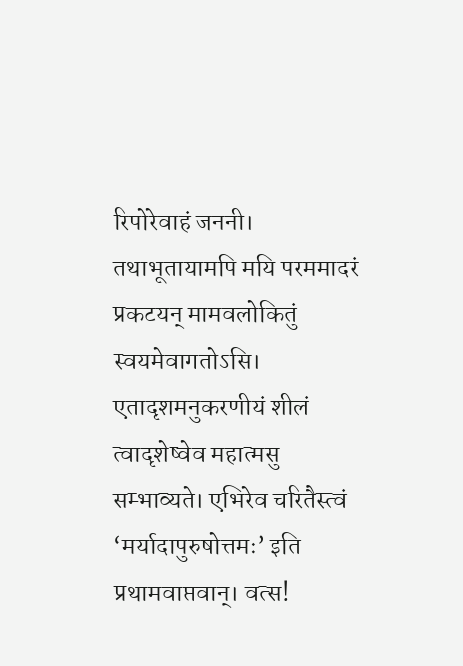रिपोरेवाहं जननी। तथाभूतायामपि मयि परममादरं प्रकटयन् मामवलोकितुं स्वयमेवागतोऽसि। एतादृशमनुकरणीयं शीलं त्वादृशेष्वेव महात्मसु सम्भाव्यते। एभिरेव चरितैस्त्वं ‘मर्यादापुरुषोत्तमः’ इति प्रथामवाप्तवान्। वत्स!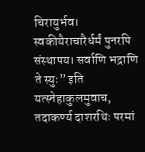चिरायुर्भव। स्वकीयैराचारैर्धर्मं पुनरपि संस्थापय। सर्वाणि भद्राणि ते स्युः” इति यत्स्नेहाकुलमुवाच, तदाकर्ण्य दाशरथिः परमां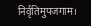निर्वृतिमुपजगाम।